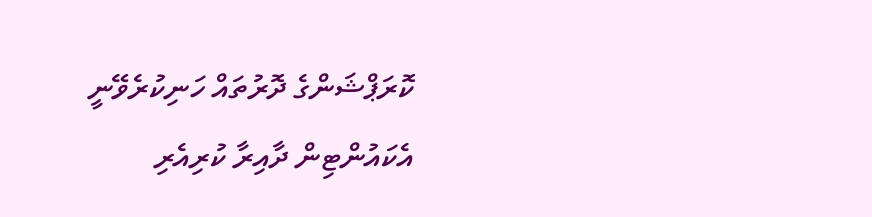ކޮރަޕްޝަންގެ ދޮރުތައް ހަނިކުރެވޭނީ އެކައުންޓިން ދާއިރާ ކުރިއެރި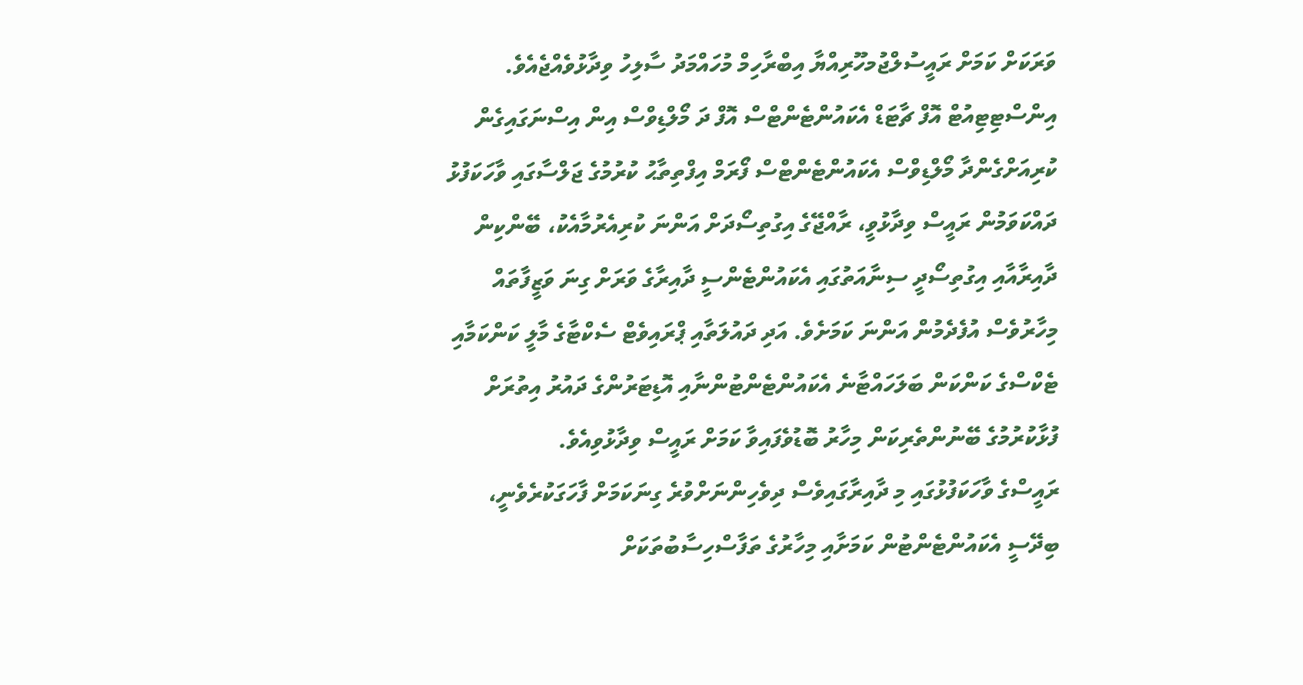ވަރަކަށް ކަމަށް ރައީސުލްޖުމހޫރިއްޔާ އިބްރާހިމް މުހައްމަދު ސާލިހު ވިދާޅުވެއްޖެއެވެ.
އިންސްޓިޓިއުޓް އޮފް ޗާޓަޑް އެކައުންޓެންޓްސް އޮފް ދަ މޯލްޑިވްސް އިން އިސްނަގައިގެން ކުރިއަށްގެންދާ މޯލްޑިވްސް އެކައުންޓެންޓްސް ފޯރަމް އިފްތިތާޙު ކުރުމުގެ ޖަލްސާގައި ވާހަކަފުޅު ދައްކަވަމުން ރައީސް ވިދާޅުވީ، ރާއްޖޭގެ އިގުތިސޯދަށް އަންނަ ކުރިއެރުމާއެކު، ބޭންކިން ދާއިރާއާއި އިގުތިސޯދީ ސިނާއަތުގައި އެކައުންޓެންސީ ދާއިރާގެ ވަރަށް ގިނަ ވަޒީފާތައް މިހާރުވެސް އުފެދެމުން އަންނަ ކަމަށެވެ. އަދި ދައުލަތާއި ޕްރައިވެޓް ސެކްޓާގެ މާލީ ކަންކަމާއި ޓެކްސްގެ ކަންކަން ބަލަހައްޓާނެ އެކައުންޓެންޓުންނާއި އޮޑިޓަރުންގެ ދައުރު އިތުރަށް ފުޅާކުރުމުގެ ބޭނުންތެރިކަން މިހާރު ބޮޑުވެފައިވާ ކަމަށް ރައީސް ވިދާޅުވިއެވެ.
ރައީސްގެ ވާހަކަފުޅުގައި މި ދާއިރާގައިވެސް ދިވެހިންނަށްވުރެ ގިނަކަމަށް ފާހަގަކުރެވެނީ، ބިދޭސީ އެކައުންޓެންޓުން ކަމަށާއި މިހާރުގެ ތަފާސްހިސާބުތަކަށް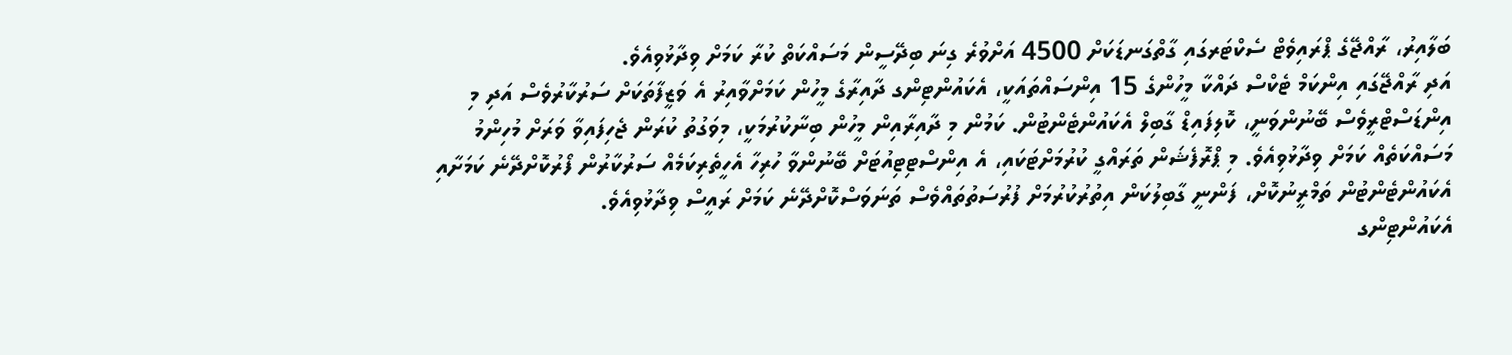ބަލާއިރު، ރާއްޖޭގެ ޕްރައިވެޓް ސެކްޓަރގައި ގާތްގަނޑަކަށް 4500 އަށްވުރެ ގިނަ ބިދޭސީން މަސައްކަތް ކުރާ ކަމަށް ވިދާޅުވިއެވެ.
އަދި ރާއްޖޭގައި އިންކަމް ޓެކްސް ދައްކާ މީހުންގެ 15 އިންސައްތައަކީ، އެކައުންޓިންގ ދާއިރާގެ މީހުން ކަމަށްވާއިރު އެ ވަޒީފާތަކަށް ސަރުކާރުވެސް އަދި މި އިންޑަސްޓްރީވެސް ބޭނުންވަނީ، ކޮލިފައިޑް ގާބިލް އެކައުންޓެންޓުން. ކަމުން މި ދާއިރާއިން މީހުން ބިނާކުރުމަކީ، މިވަގުތު ކުރަން ޖެހިފައިވާ ވަރަށް މުހިންމު މަސައްކަތެއް ކަމަށް ވިދާޅުވިއެވެ. މި ޕްރޮފެޝަން ތަރައްގީ ކުރުމަށްޓަކައި، އެ އިންސްޓިޓިއުޓަށް ބޭނުންވާ ހުރިހާ އެހީތެރިކަމެއް ސަރުކާރުން ފޯރުކޮށްދޭނެ ކަމަށާއި އެކައުންޓެންޓުން ތަމްރީނުކޮށް، ފަންނީ ގާބިލުކަން އިތުރުކުރުމަށް ފުރުސަތުތައްވެސް ތަނަވަސްކޮށްދޭނެ ކަމަށް ރައީސް ވިދާޅުވިއެވެ.
އެކައުންޓިންގ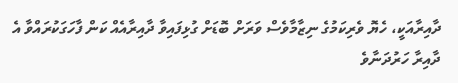ދާއިރާއަކީ، ހެޔޮ ވެރިކަމުގެ ނިޒާމާވެސް ވަރަށް ބޮޑަށް ގުޅިފައިވާ ދާއިރާއެއް ކަން ފާހަގަކުރައްވާ އެ ދާއިރާ ހަރުދަނާވެ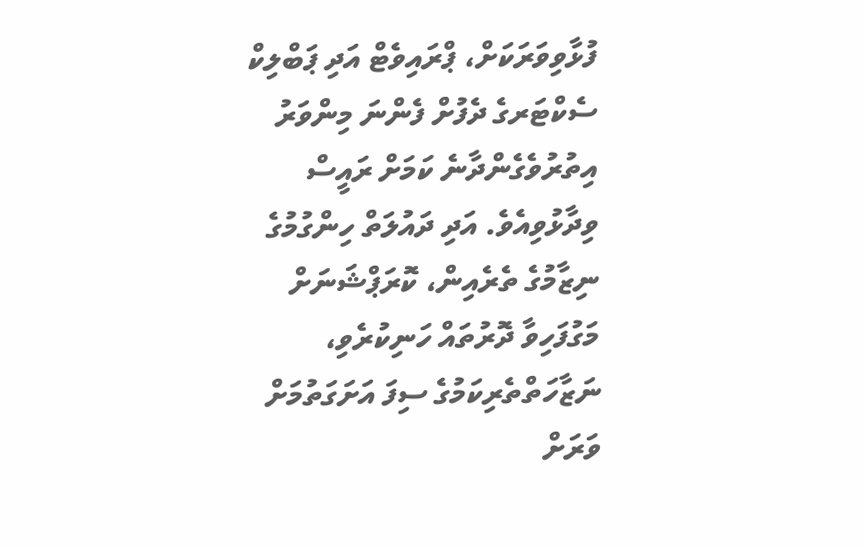ފުޅާވިވަރަކަށް، ޕްރައިވެޓް އަދި ޕަބްލިކް ސެކްޓަރގެ ދެފުށް ފެންނަ މިންވަރު އިތުރުވެގެންދާނެ ކަމަށް ރައީސް ވިދާޅުވިއެވެ. އަދި ދައުލަތް ހިންގުމުގެ ނިޒާމުގެ ތެރެއިން، ކޮރަޕްޝަނަށް މަގުފަހިވާ ދޮރުތައް ހަނިކުރެވި، ނަޒާހަތްތެރިކަމުގެ ސިފަ އަށަގަތުމަށް ވަރަށް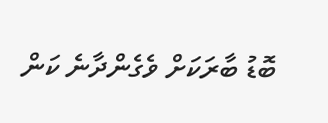ބޮޑު ބާރަކަށް ވެގެންދާނެ ކަން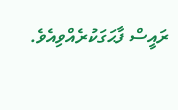ރައީސް ފާޙަގަކުރެއްވިއެވެ.